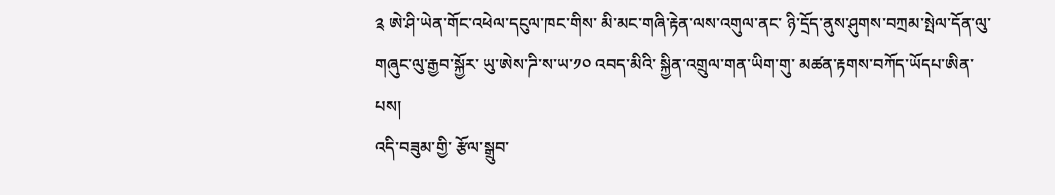༉ ཨེ་ཤི་ཡེན་གོང་འཕེལ་དངུལ་ཁང་གིས་ མི་མང་གཞི་རྟེན་ལས་འགུལ་ནང་ ཉི་དྲོད་ནུས་ཤུགས་བཀྲམ་སྤེལ་དོན་ལུ་ གཞུང་ལུ་རྒྱབ་སྐྱོར་ ཡུ་ཨེས་ཌི་ས་ཡ་༡༠ འབད་མིའི་ སྐྱིན་འགྲུལ་གན་ཡིག་གུ་ མཚན་རྟགས་བཀོད་ཡོདཔ་ཨིན་པས།
འདི་བཟུམ་གྱི་ རྩོལ་སྒྲུབ་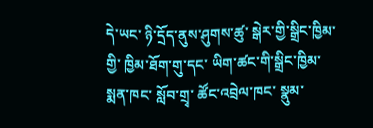དེ་ཡང་ ཉི་དྲོད་ནུས་ཤུགས་ཚུ་ སྒེར་གྱི་སྒྲིང་ཁྱིམ་གྱི་ ཁྱིམ་ཐོག་གུ་དང་ ཡིག་ཚང་གི་སྒྲིང་ཁྱིམ་ སྨན་ཁང་ སློབ་གྲྭ་ ཚོང་འབྲེལ་ཁང་ སྣུམ་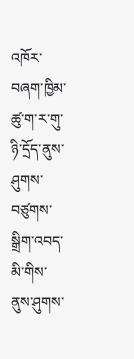འཁོར་བཞག་ཁྱིམ་ཚུ་ག་ར་གུ་ ཉི་དྲོད་ནུས་ཤུགས་ བཙུགས་སྒྲིག་འབད་མི་གིས་ ནུས་ཤུགས་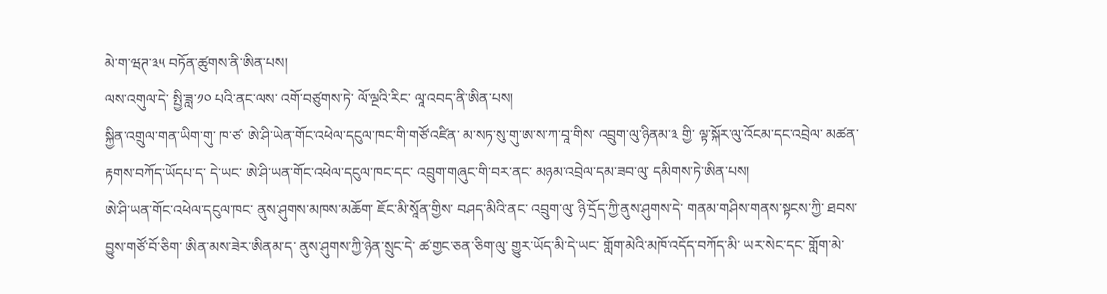མེ་ག་ཝཊ་༣༥ བཏོན་ཚུགས་ནི་ཨིན་པས།
ལས་འགུལ་དེ་ སྤྱི་ཟླ་༡༠ པའི་ནང་ལས་ འགོ་བཙུགས་ཏེ་ ལོ་ལྔའི་རིང་ ལཱ་འབད་ནི་ཨིན་པས།
སྐྱིན་འགྲུལ་གན་ཡིག་གུ་ ཁ་ཙ་ ཨེ་ཤི་ཡེན་གོང་འཕེལ་དངུལ་ཁང་གི་གཙོ་འཛིན་ མ་སཏ་སུ་གུ་ཨ་ས་ཀ་བཱ་གིས་ འབྲུག་ལུ་ཉིནམ་༣ གྱི་ ལྟ་སྐོར་ལུ་འོངམ་དང་འབྲེལ་ མཚན་རྟགས་བཀོད་ཡོདཔ་ད་ དེ་ཡང་ ཨེ་ཤི་ཡན་གོང་འཕེལ་དངུལ་ཁང་དང་ འབྲུག་གཞུང་གི་བར་ནང་ མཉམ་འབྲེལ་དམ་ཟབ་ལུ་ དམིགས་ཏེ་ཨིན་པས།
ཨེ་ཤི་ཡན་གོང་འཕེལ་དངུལ་ཁང་ ནུས་ཤུགས་མཁས་མཆོག་ ཇོང་མི་སཱོན་གྱིས་ བཤད་མིའི་ནང་ འབྲུག་ལུ་ ཉི་དྲོད་ཀྱི་ནུས་ཤུགས་དེ་ གནམ་གཤིས་གནས་སྟངས་ཀྱི་ ཐབས་བྱུས་གཙོ་བོ་ཅིག་ ཨིན་མས་ཟེར་ཨིནམ་ད་ ནུས་ཤུགས་ཀྱི་ཉེན་སྲུང་དེ་ ཚ་གྱང་ཅན་ཅིག་ལུ་ གྱུར་ཡོད་མི་དེ་ཡང་ གློག་མེའི་མཁོ་འདོད་བཀོད་མི་ ཡར་སེང་དང་ གློག་མེ་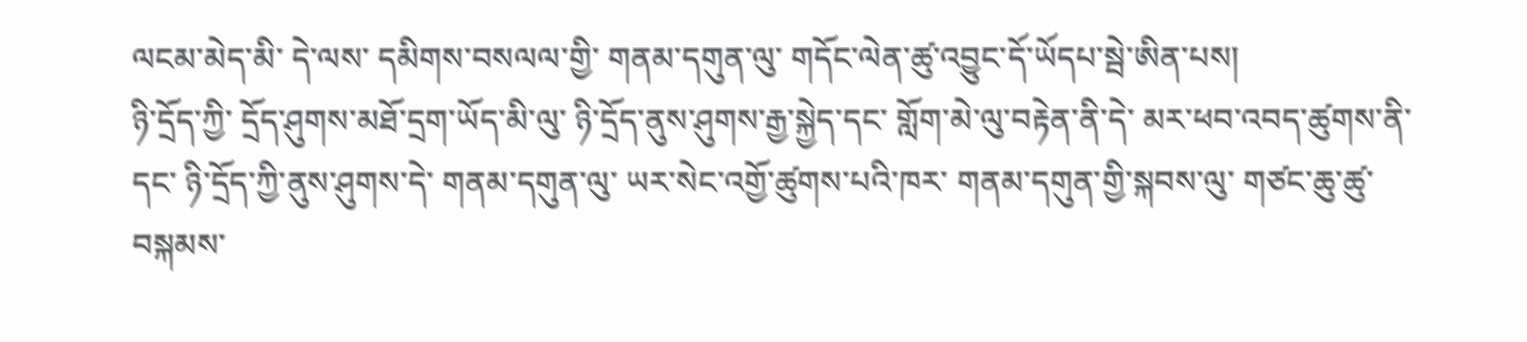ལངམ་མེད་མི་ དེ་ལས་ དམིགས་བསལལ་གྱི་ གནམ་དགུན་ལུ་ གདོང་ལེན་ཚུ་འབྱུང་དོ་ཡོདཔ་སྦེ་ཨིན་པས།
ཉི་དྲོད་ཀྱི་ དྲོད་ཤུགས་མཐོ་དྲག་ཡོད་མི་ལུ་ ཉི་དྲོད་ནུས་ཤུགས་རྒྱ་སྐྱེད་དང་ གློག་མེ་ལུ་བརྟེན་ནི་དེ་ མར་ཕབ་འབད་ཚུགས་ནི་དང་ ཉི་དྲོད་ཀྱི་ནུས་ཤུགས་དེ་ གནམ་དགུན་ལུ་ ཡར་སེང་འགྱོ་ཚུགས་པའི་ཁར་ གནམ་དགུན་གྱི་སྐབས་ལུ་ གཙང་ཆུ་ཚུ་བསྐམས་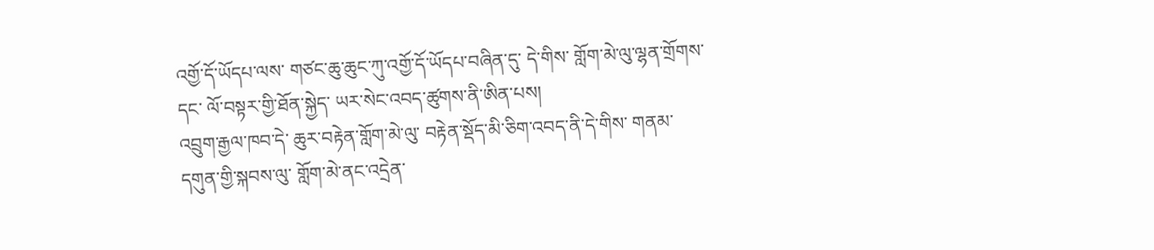འགྱོ་དོ་ཡོདཔ་ལས་ གཙང་ཆུ་ཆུང་ཀུ་འགྱོ་དོ་ཡོདཔ་བཞིན་དུ་ དེ་གིས་ གློག་མེ་ལུ་ལྷན་གྲོགས་དང་ ལོ་བསྟར་གྱི་ཐོན་སྐྱེད་ ཡར་སེང་འབད་ཚུགས་ནི་ཨིན་པས།
འབྲུག་རྒྱལ་ཁབ་དེ་ ཆུར་བརྟེན་གློག་མེ་ལུ་ བརྟེན་སྡོད་མི་ཅིག་འབད་ནི་དེ་གིས་ གནམ་དགུན་གྱི་སྐབས་ལུ་ གློག་མེ་ནང་འདྲེན་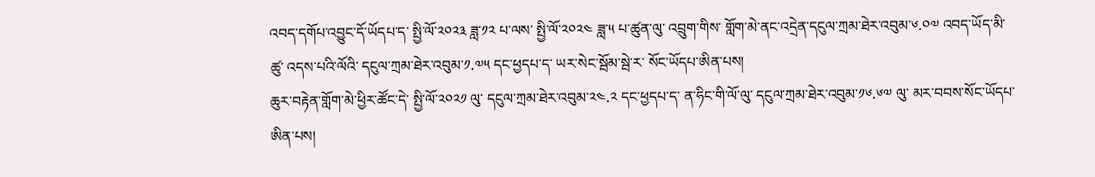འབད་དགོཔ་འབྱུང་དོ་ཡོདཔ་ད་ སྤྱི་ལོ་༢༠༢༣ ཟླ་༡༢ པ་ལས་ སྤྱི་ལོ་༢༠༢༤ ཟླ་༥ པ་ཚུན་ལུ་ འབྲུག་གིས་ གློག་མེ་ནང་འདྲེན་དངུལ་ཀྲམ་ཐེར་འབུམ་༦.༠༧ འབད་ཡོད་མི་ཚུ་ འདས་པའི་ལོའི་ དངུལ་ཀྲམ་ཐེར་འབུམ་༡.༧༥ དང་ཕྱདཔ་ད་ ཡར་སེང་སྦོམ་སྦེ་ར་ སོང་ཡོདཔ་ཨིན་པས།
ཆུར་བརྟེན་གློག་མེ་ཕྱིར་ཚོང་དེ་ སྤྱི་ལོ་༢༠༢༡ ལུ་ དངུལ་ཀྲམ་ཐེར་འབུམ་༢༤.༢ དང་ཕྱདཔ་ད་ ན་ཧིང་གི་ལོ་ལུ་ དངུལ་ཀྲམ་ཐེར་འབུམ་༡༦.༦༧ ལུ་ མར་བབས་སོང་ཡོདཔ་ཨིན་པས།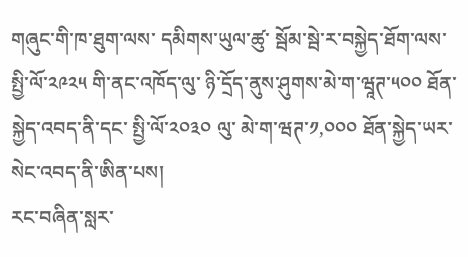གཞུང་གི་ཁ་ཐུག་ལས་ དམིགས་ཡུལ་ཚུ་ སྦོམ་སྦེ་ར་བསྐྱེད་ཐོག་ལས་ སྤྱི་ལོ་༢༩༢༥ གི་ནང་འཁོད་ལུ་ ཉི་དྲོད་ནུས་ཤུགས་མེ་ག་ཝཱཊ་༥༠༠ ཐོན་སྐྱེད་འབད་ནི་དང་ སྤྱི་ལོ་༢༠༣༠ ལུ་ མེ་ག་ཝཊ་༡,༠༠༠ ཐོན་སྐྱེད་ཡར་སེང་འབད་ནི་ཨིན་པས།
རང་བཞིན་སླར་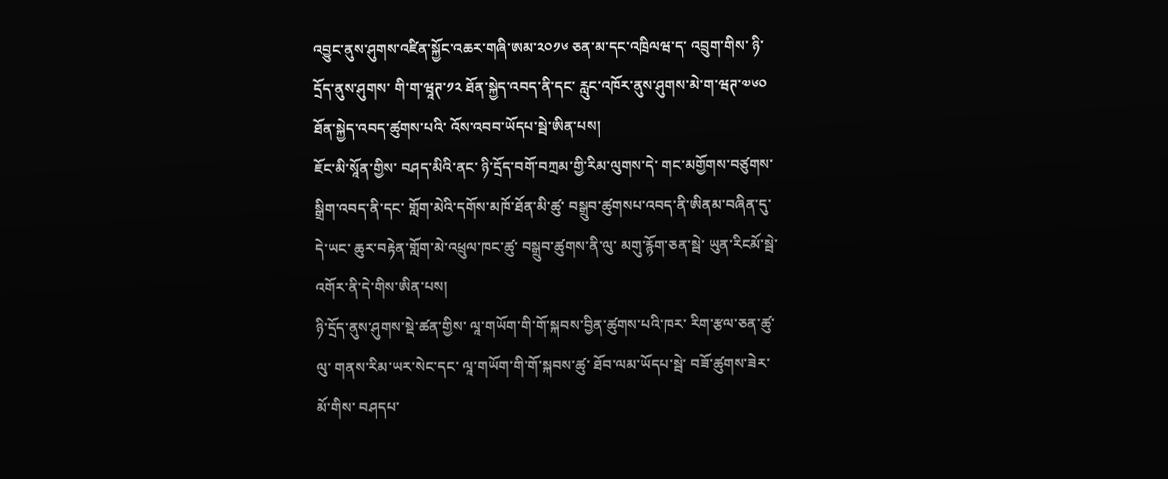འབྱུང་ནུས་ཤུགས་འཛིན་སྐྱོང་འཆར་གཞི་ཨམ་༢༠༡༦ ཅན་མ་དང་འཁྲིལཝ་ད་ འབྲུག་གིས་ ཉི་དྲོད་ནུས་ཤུགས་ གི་ག་ཝཱཊ་༡༢ ཐོན་སྐྱེད་འབད་ནི་དང་ རླུང་འཁོར་ནུས་ཤུགས་མེ་ག་ཝཊ་༧༦༠ ཐོན་སྐྱེད་འབད་ཚུགས་པའི་ འོས་འབབ་ཡོདཔ་སྦེ་ཨིན་པས།
ཇོང་མི་སཱོན་གྱིས་ བཤད་མིའི་ནང་ ཉི་དྲོད་བགོ་བཀྲམ་གྱི་རིམ་ལུགས་དེ་ གང་མགྱོགས་བཙུགས་སྒྲིག་འབད་ནི་དང་ གློག་མེའི་དགོས་མཁོ་ཐོན་མི་ཚུ་ བསྒྲུབ་ཚུགསཔ་འབད་ནི་ཨིནམ་བཞིན་དུ་ དེ་ཡང་ ཆུར་བརྟེན་གློག་མེ་འཕྲུལ་ཁང་ཚུ་ བསྒྲུབ་ཚུགས་ནི་ལུ་ མགུ་རྙོག་ཅན་སྦེ་ ཡུན་རིངམོ་སྦེ་ འགོར་ནི་དེ་གིས་ཨིན་པས།
ཉི་དྲོད་ནུས་ཤུགས་སྡེ་ཚན་གྱིས་ ལཱ་གཡོག་གི་གོ་སྐབས་བྱིན་ཚུགས་པའི་ཁར་ རིག་རྩལ་ཅན་ཚུ་ལུ་ གནས་རིམ་ཡར་སེང་དང་ ལཱ་གཡོག་གི་གོ་སྐབས་ཚུ་ ཐོབ་ལམ་ཡོདཔ་སྦེ་ བཟོ་ཚུགས་ཟེར་ མོ་གིས་ བཤདཔ་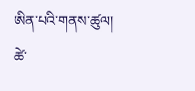ཨིན་པའི་གནས་ཚུལ།
ཚེ་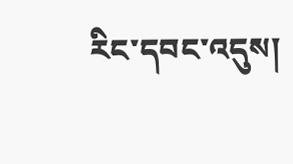རིང་དབང་འདུས།